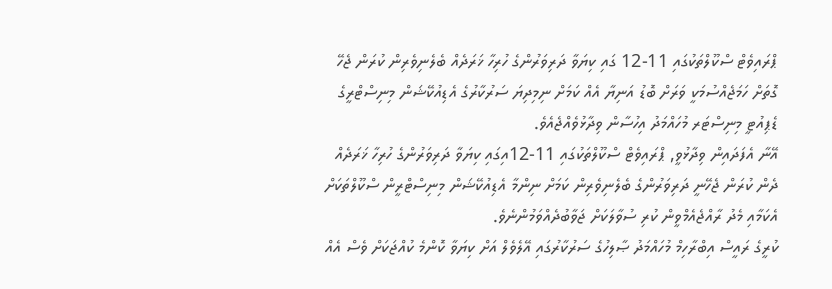ޕްރައިވެޓް ސްކޫލްތަކުގައި 11-12 ގައި ކިޔަވާ ދަރިވަރުންގެ ހުރިހާ ޚަރަދެއް ބެލެނިވެރިން ކުރަން ޖެހޭ ގޮތަށް ހަމަޖެއްސުމަކީ ވަރަށް ބޮޑު އަނިޔާ އެއް ކަމަށް ނިމިދިޔަ ސަރުކާރުގެ އެޑިއުކޭޝަން މިނިސްޓްރީގެ ޑެޕިއުޓީ މިނިސްޓަރ މުހައްމަދު އިހުސާން ވިދާޅުވެއްޖެއެވެ.
އޭނާ އެފަދައިން ވިދާޅުވީ, ޕްރައިވެޓް ސްކޫލްތަކުގައި 11-12އިގައި ކިޔަވާ ދަރިވަރުންގެ ހުރިހާ ޚަރަދެއް ދެން ކުރަން ޖެހޭނީ ދަރިވަރުންގެ ބެލެނިވެރިން ކަމަށް ނިންމާ އެޑިއުކޭޝަން މިނިސްޓްރީން ސްކޫލްތަކަށް އެކަމާއި މެދު ރާއްޖެއެމްވީން ކުރި ސުވާލަކަށް ޖަވާބުދެއްވަމުންނެވެ.
ކުރީގެ ރައީސް އިބްރާހިމް މުހައްމަދު ޞާލިހުގެ ސަރުކާރުގައި އޭލެވެލް އަށް ކިޔަވާ ކޮންމެ ކުއްޖަކަށް ވެސް އެއް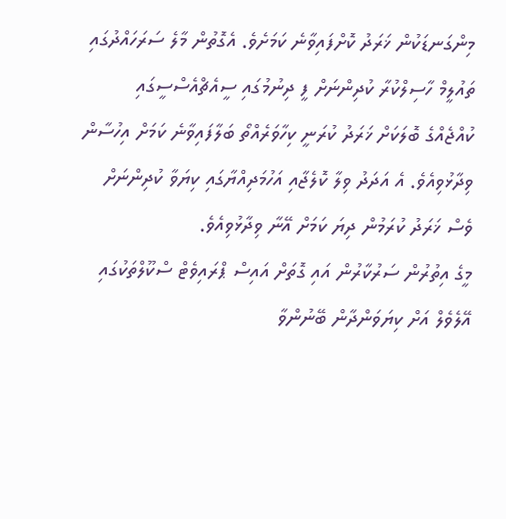މިންގަނޑަކުން ޚަރަދު ކޮށްފައިވާނެ ކަމަށެވެ. އެގޮތުން މާލެ ސަރަހައްދުގައި ތައުލީމް ހާސިލްކުރާ ކުދިންނަށް ފީ ދިނުމުގައި ސީއެޗްއެސްސީގައި ކުއްޖެއްގެ ބޮލަކަށް ޚަރަދު ކުރަނީ ކިހާވަރެއްތޯ ބަލާފައިވާނެ ކަމަށް އިހުސާން ވިދާޅުވިއެވެ. އެ އަދަދު ވިލާ ކޮލެޖާއި އަހުމަދިއްޔާގައި ކިޔަވާ ކުދިންނަށް ވެސް ޚަރަދު ކުރަމުން ދިޔަ ކަމަށް އޭނާ ވިދާޅުވިއެވެ.
މީގެ އިތުރުން ސަރުކާރުން އައި ގޮތަށް އައިސް ޕްރައިވެޓް ސްކޫލްތަކުގައި އޭލެވެލް އަށް ކިޔަވަންދާން ބޭނުންވާ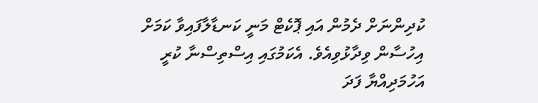ކުދިންނަށް ދެމުން އައި ޕޮކެޓް މަނީ ކަނޑާލާފައިވާ ކަމަށް އިހުސާން ވިދާޅުވިއެވެ. އެކަމުގައި އިސްތިސްނާ ކުރީ އަހުމަދިއްޔާ ފަދަ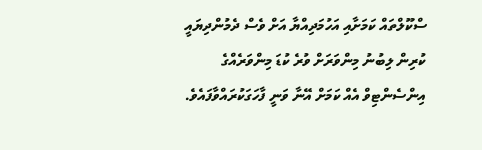ސްކޫލްތައް ކަމަށާއި އަހުމަދިއްޔާ އަށް ވެސް ދެމުންދިޔައީ ކުރިން ލިބުނު މިންވަރަށް ވުރެ ކުޑަ މިންވަރެއްގެ އިންސެންޓިވް އެއް ކަމަށް އޭނާ ވަނީ ފާހަގަކުރައްވާފައެވެ.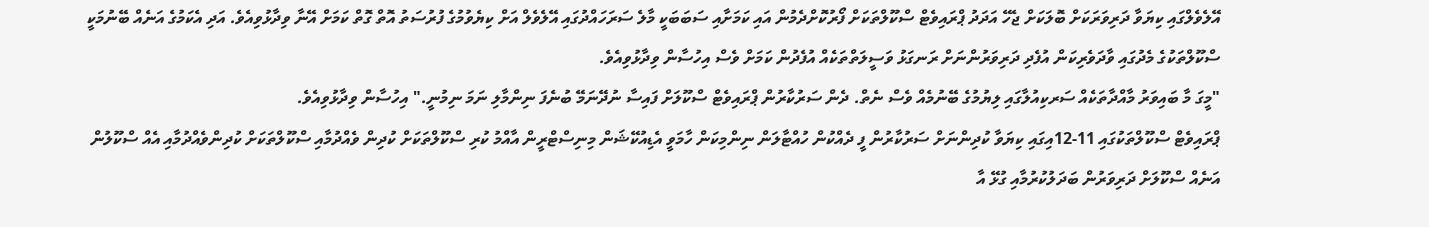އޭލެވެލްގައި ކިޔަވާ ދަރިވަރަކަށް ބޮލަކަށް ޖެހޭ އަދަދު ޕްރައިވެޓް ސްކޫލްތަކަށް ފޯރުކޮށްދެމުން އައި ކަމަށާއި ސަބަބަކީ މާލެ ސަރަހައްދުގައި އޭލެވެލް އަށް ކިޔެވުމުގެ ފުރުސަތު އޮތް ގޮތް ކަމަށް އޭނާ ވިދާޅުވިއެވެ. އަދި އެކަމުގެ އަނެއް ބޭނުމަކީ ސްކޫލްތަކުގެ މެދުގައި ވާދަވެރިކަން އުފެދި ދަރިވަރުންނަށް ރަނގަޅު ވަސީލަތްތަކެއް އުފެދުން ކަމަށް ވެސް އިހުސާން ވިދާޅުވިއެވެ.
"މީގަ މާ ބައިވަރު މާއްދާތަކެއް ސަރކިއުލާގައި ލިޔުމުގެ ބޭނުމެއް ވެސް ނެތް. ދެން ސަރުކާރުން ޕްރައިވެޓް ސްކޫލަށް ފައިސާ ނުދޭނަމޭ ބުނެފަ ނިންމާލި ނަމަ ނިމުނީ." އިހުސާން ވިދާޅުވިއެވެ.
ޕްރައިވެޓް ސްކޫލްތަކުގައި 11-12އިގައި ކިޔަވާ ކުދިންނަށް ސަރުކާރުން ފީ ދެއްކުން ހުއްޓާލަން ނިންމިކަން ހާމަވީ އެޑިއުކޭޝަން މިނިސްޓްރީން އާއްމު ކުރި ސްކޫލްތަކަށް ކުދިން ވެއްދުމާއި ސްކޫލްތަކަށް ކުދިންވެއްދުމާއި އެއް ސްކޫލުން އަނެއް ސްކޫލަށް ދަރިވަރުން ބަދަލުކުރުމާއި ގުޅޭ އާ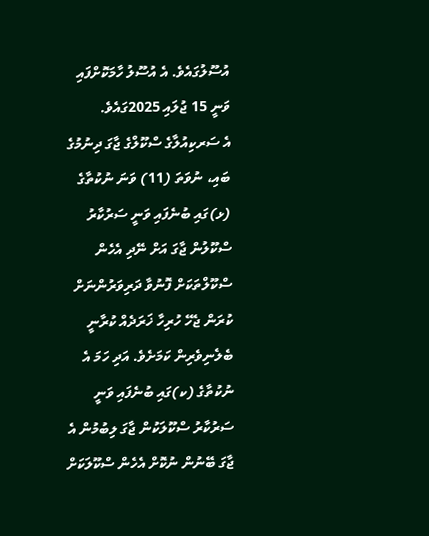އުސޫލުގައެވެ. އެ އުސޫލު ހާމަކޮށްފައި ވަނީ 15 ޖުލައި 2025ގައެވެ.
އެ ސަރކިއުލާގެ ސްކޫލްގެ ޖާގަ ދިނުމުގެ ބައި، ނުވަތަ (11) ވަނަ ނުކުތާގެ (ޅ)ގައި ބުނެފައި ވަނީ ސަރުކާރު ސްކޫލުން ޖާގަ އަށް ނޭދި އެހެން ސްކޫލްތަކަށް ފޮނުވާ ދަރިވަރުންނަށް ކުރަން ޖެހޭ ހުރިހާ ޚަރަދެއް ކުރާނީ ބެލެނިވެރިން ކަމަށެވެ. އަދި ހަމަ އެ ނުކުތާގެ (ކ)ގައި ބުނެފައި ވަނީ ސަރުކާރު ސްކޫލަކުން ޖާގަ ލިބުމުން އެ ޖާގަ ބޭނުން ނުކޮށް އެހެން ސްކޫލަކަށް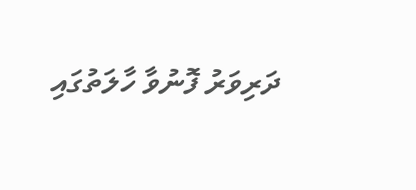ދަރިވަރު ފޮނުވާ ހާލަތުގައި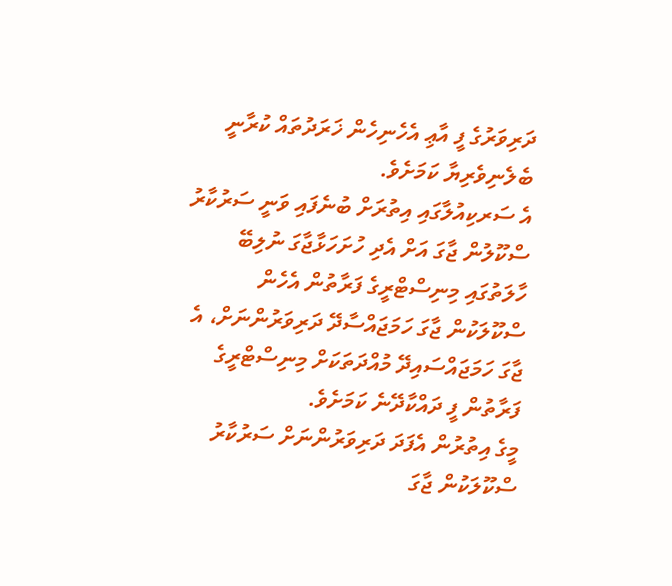ދަރިވަރުގެ ފީ އާޢި އެހެނިހެން ޚަރަދުތައް ކުރާނީ ބެލެނިވެރިޔާ ކަމަށެވެ.
އެ ސަރކިއުލާގައި އިތުރަށް ބުނެފައި ވަނީ ސަރުކާރު ސްކޫލުން ޖާގަ އަށް އެދި ހުށަހަޅާޖާގަ ނުލިބޭ ހާލަތުގައި މިނިސްޓްރީގެ ފަރާތުން އެހެން ސްކޫލަކުން ޖާގަ ހަމަޖައްސާދޭ ދަރިވަރުންނަށް، އެ ޖާގަ ހަމަޖައްސައިދޭ މުއްދަތަކަށް މިނިސްޓްރީގެ ފަރާތުން ފީ ދައްކާދޭނެ ކަމަށެވެ.
މީގެ އިތުރުން އެފަދަ ދަރިވަރުންނަށް ސަރުކާރު ސްކޫލަކުން ޖާގަ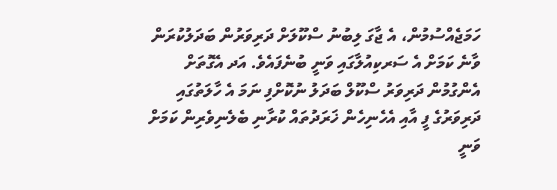ހަމަޖެއްސުމުން، އެ ޖާގަ ލިބުނު ސްކޫލަށް ދަރިވަރުން ބަދަލުކުރަން ވާނެ ކަމަށް އެ ސަރކިއުލާގައި ވަނީ ބުނެފައެވެ. އަދ އެގޮތަށް އެންގުމުން ދަރިވަރު ސްކޫލް ބަދަލު ނުކޮށްފި ނަމަ އެ ހާލަތުގައި ދަރިވަރުގެ ފީ އާއި އެހެނިހެން ޚަރަދުތައް ކުރާނި ބެލެނިވެރިން ކަމަށް ވަނީ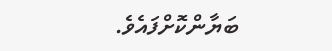ބަޔާންކޮށްފައެވެ.